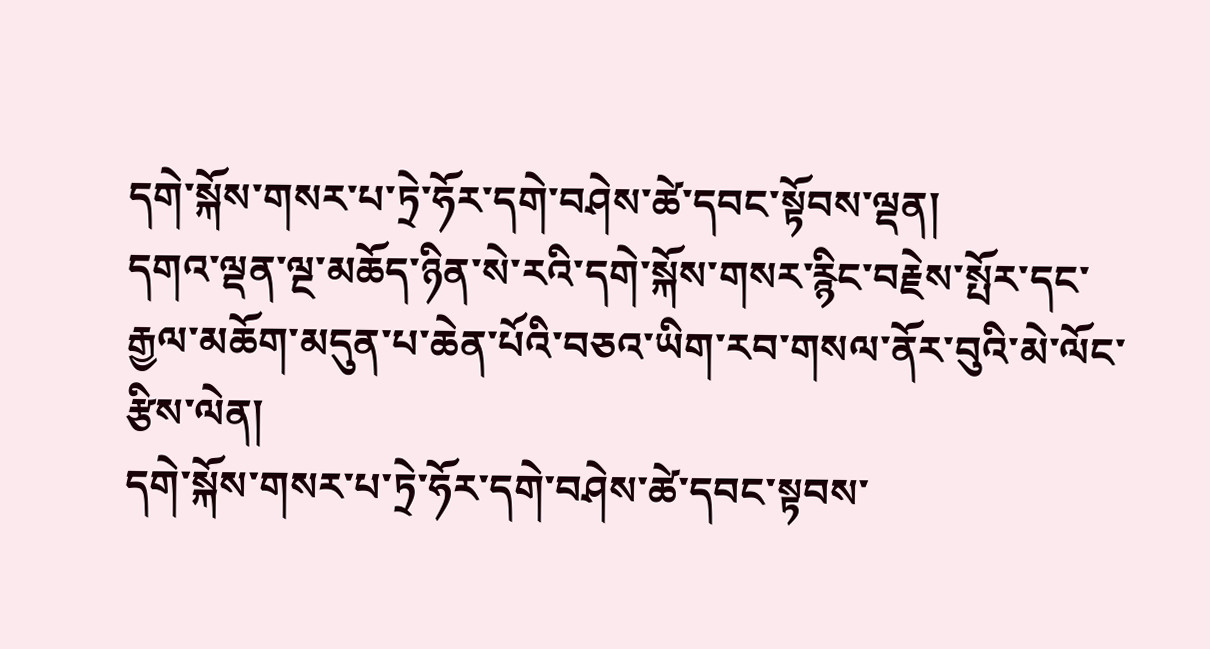དགེ་སྐོས་གསར་པ་ཏྲེ་ཧོར་དགེ་བཤེས་ཚེ་དབང་སྟོབས་ལྡན།
དགའ་ལྡན་ལྔ་མཆོད་ཉིན་སེ་རའི་དགེ་སྐོས་གསར་རྙིང་བརྗེས་སྤོར་དང་རྒྱལ་མཆོག་མདུན་པ་ཆེན་པོའི་བཅའ་ཡིག་རབ་གསལ་ནོར་བུའི་མེ་ལོང་རྩིས་ལེན།
དགེ་སྐོས་གསར་པ་ཏྲེ་ཧོར་དགེ་བཤེས་ཚེ་དབང་སྟབས་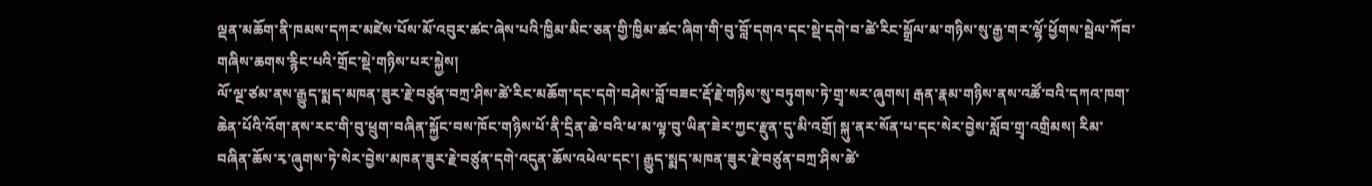ལྡན་མཆོག་ནི་ཁམས་དཀར་མཛེས་པོས་མོ་འབུར་ཚང་ཞེས་པའི་ཁྱིམ་མིང་ཅན་གྱི་ཁྱིམ་ཚང་ཞིག་གི་བུ་བློ་དགའ་དང་སྡེ་དགེ་བ་ཚེ་རིང་སྒྲོལ་མ་གཉིས་སུ་རྒྱ་གར་ལྷོ་ཕྱོགས་སྦེལ་ཀོབ་གཞིས་ཆགས་རྙིང་པའི་གྲོང་སྡེ་གཉིས་པར་སྐྱེས།
ལོ་ལྔ་ཙམ་ནས་རྒྱུད་སྨད་མཁན་ཟུར་རྗེ་བཙུན་བཀྲ་ཤིས་ཚེ་རིང་མཆོག་དང་དགེ་བཤེས་བློ་བཟང་རྡོ་རྗེ་གཉིས་སུ་བཏུགས་ཏེ་གྲྭ་སར་ཞུགས། རྒན་རྣམ་གཉིས་ནས་འཚོ་བའི་དཀའ་ཁག་ཆེན་པོའི་འོག་ནས་རང་གི་བུ་ཕྲུག་བཞིན་སྐྱོང་བས་ཁོང་གཉིས་པོ་ནི་དྲིན་ཆེ་བའི་ཕ་མ་ལྟ་བུ་ཡིན་ཟེར་ཀྱང་རྫུན་དུ་མི་འགྲོ། སྐུ་ནར་སོན་པ་དང་སེར་བྱེས་སློབ་གྲྭ་འགྲིམས། རིམ་བཞིན་ཆོས་རྭ་ཞུགས་ཏེ་སེར་བྱེས་མཁན་ཟུར་རྗེ་བཙུན་དགེ་འདུན་ཆོས་འཕེལ་དང་། རྒྱུད་སྨད་མཁན་ཟུར་རྗེ་བཙུན་བཀྲ་ཤིས་ཚེ་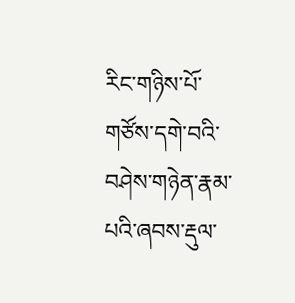རིང་གཉིས་པོ་གཙོས་དགེ་བའི་བཤེས་གཉེན་རྣམ་པའི་ཞབས་རྡུལ་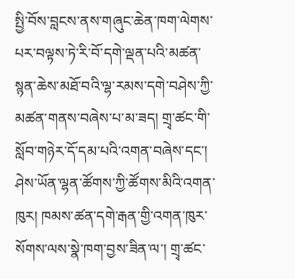སྤྱི་བོས་བླངས་ནས་གཞུང་ཆེན་ཁག་ལེགས་པར་བལྟས་ཏེ་རི་བོ་དགེ་ལྡན་པའི་མཚན་སྙན་ཆེས་མཐོ་བའི་ལྷ་རམས་དགེ་བཤེས་ཀྱི་མཚན་གནས་བཞེས་པ་མ་ཟད། གྲྭ་ཚང་གི་སློབ་གཉེར་དོ་དམ་པའི་འགན་བཞེས་དང་། ཤེས་ཡོན་ལྷན་ཚོགས་ཀྱི་ཚོགས་མིའི་འགན་ཁུར། ཁམས་ཚན་དགེ་རྒན་གྱི་འགན་ཁུར་སོགས་ལས་སྣེ་ཁག་བྱས་ཟིན་ལ་། གྲྭ་ཚང་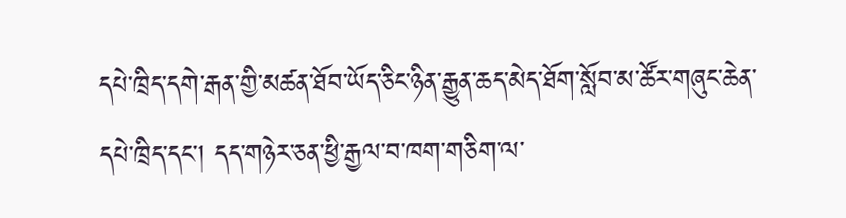དཔེ་ཁྲིད་དགེ་རྒན་གྱི་མཚན་ཐོབ་ཡོད་ཅིང་ཉིན་རྒྱུན་ཆད་མེད་ཐོག་སློབ་མ་ཚོར་གཞུང་ཆེན་དཔེ་ཁྲིད་དང་། དད་གཉེར་ཅན་ཕྱི་རྒྱལ་བ་ཁག་གཅིག་ལ་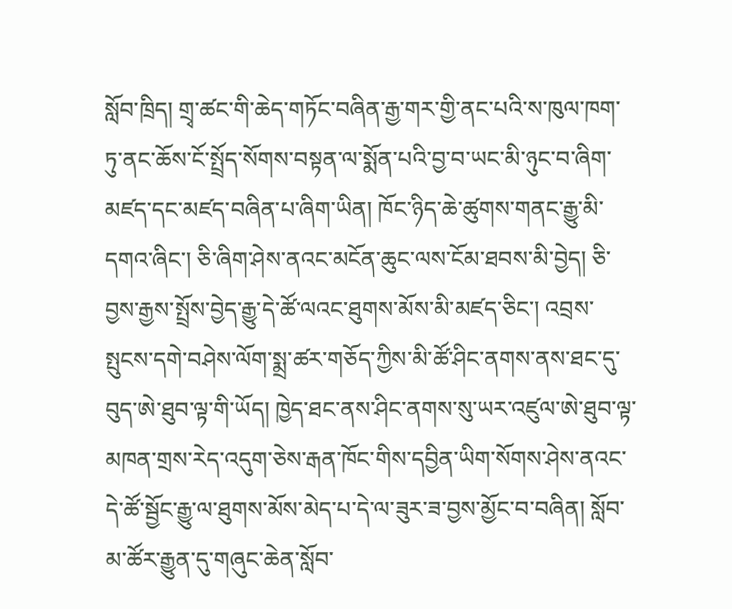སློབ་ཁྲིད། གྲྭ་ཚང་གི་ཆེད་གཏོང་བཞིན་རྒྱ་གར་གྱི་ནང་པའི་ས་ཁུལ་ཁག་ཏུ་ནང་ཆོས་ངོ་སྤྲོད་སོགས་བསྟན་ལ་སྨོན་པའི་བྱ་བ་ཡང་མི་ཉུང་བ་ཞིག་མཛད་དང་མཛད་བཞིན་པ་ཞིག་ཡིན། ཁོང་ཉིད་ཆེ་ཚུགས་གནང་རྒྱུ་མི་དགའ་ཞིང་། ཅི་ཞིག་ཤེས་ནའང་མངོན་ཆུང་ལས་ངོམ་ཐབས་མི་བྱེད། ཅི་བྱས་རྒྱས་སྤྲོས་བྱེད་རྒྱུ་དེ་ཚོ་ལའང་ཐུགས་མོས་མི་མཛད་ཅིང་། འབྲས་སྤུངས་དགེ་བཤེས་ལོག་སྨྲ་ཚར་གཅོད་ཀྱིས་མི་ཚོ་ཤིང་ནགས་ནས་ཐང་དུ་བུད་ཨེ་ཐུབ་ལྟ་གི་ཡོད། ཁྱེད་ཐང་ནས་ཤིང་ནགས་སུ་ཡར་འཛུལ་ཨེ་ཐུབ་ལྟ་མཁན་གྲས་རེད་འདུག་ཅེས་རྒན་ཁོང་གིས་དབྱིན་ཡིག་སོགས་ཤེས་ནའང་དེ་ཚོ་སྦྱོང་རྒྱུ་ལ་ཐུགས་མོས་མེད་པ་དེ་ལ་ཟུར་ཟ་བྱས་མྱོང་བ་བཞིན། སློབ་མ་ཚོར་རྒྱུན་དུ་གཞུང་ཆེན་སློབ་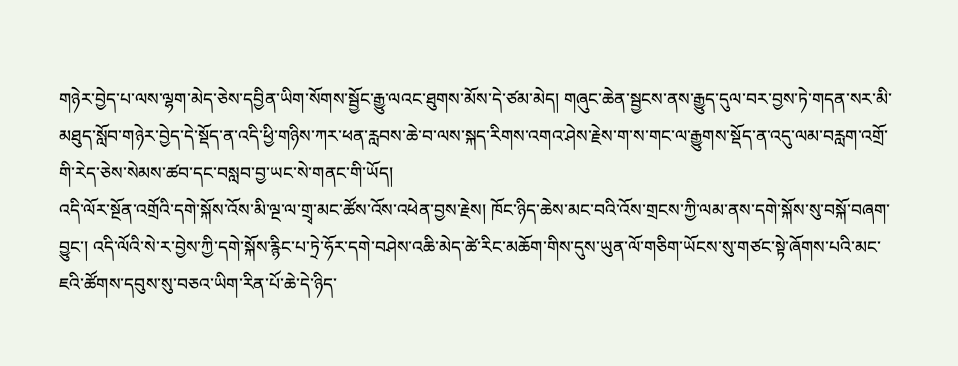གཉེར་བྱེད་པ་ལས་ལྷག་མེད་ཅེས་དབྱིན་ཡིག་སོགས་སྦྱོང་རྒྱུ་ལའང་ཐུགས་མོས་དེ་ཙམ་མེད། གཞུང་ཆེན་སྦྱངས་ནས་རྒྱུད་དུལ་བར་བྱས་ཏེ་གདན་སར་མི་མཐུད་སློབ་གཉེར་བྱེད་དེ་སྡོད་ན་འདི་ཕྱི་གཉིས་ཀར་ཕན་རླབས་ཆེ་བ་ལས་སྐད་རིགས་འགའ་ཤེས་རྗེས་ག་ས་གང་ལ་རྒྱུགས་སྡོད་ན་འདུ་ལམ་བརླག་འགྲོ་གི་རེད་ཅེས་སེམས་ཚབ་དང་བསླབ་བྱ་ཡང་སེ་གནང་གི་ཡོད།
འདི་ལོར་སྔོན་འགྲོའི་དགེ་སྐོས་འོས་མི་ལྔ་ལ་གྲྭ་མང་ཚོས་འོས་འཕེན་བྱས་རྗེས། ཁོང་ཉིད་ཆེས་མང་བའི་འོས་གྲངས་ཀྱི་ལམ་ནས་དགེ་སྐོས་སུ་བསྐོ་བཞག་བྱུང་། འདི་ལོའི་སེ་ར་བྱེས་ཀྱི་དགེ་སྐོས་རྙིང་པ་ཏྲེ་ཧོར་དགེ་བཤེས་འཆི་མེད་ཚེ་རིང་མཆོག་གིས་དུས་ཡུན་ལོ་གཅིག་ཡོངས་སུ་གཙང་སྟེ་ཞོགས་པའི་མང་ཇའི་ཚོགས་དབུས་སུ་བཅའ་ཡིག་རིན་པོ་ཆེ་དེ་ཉིད་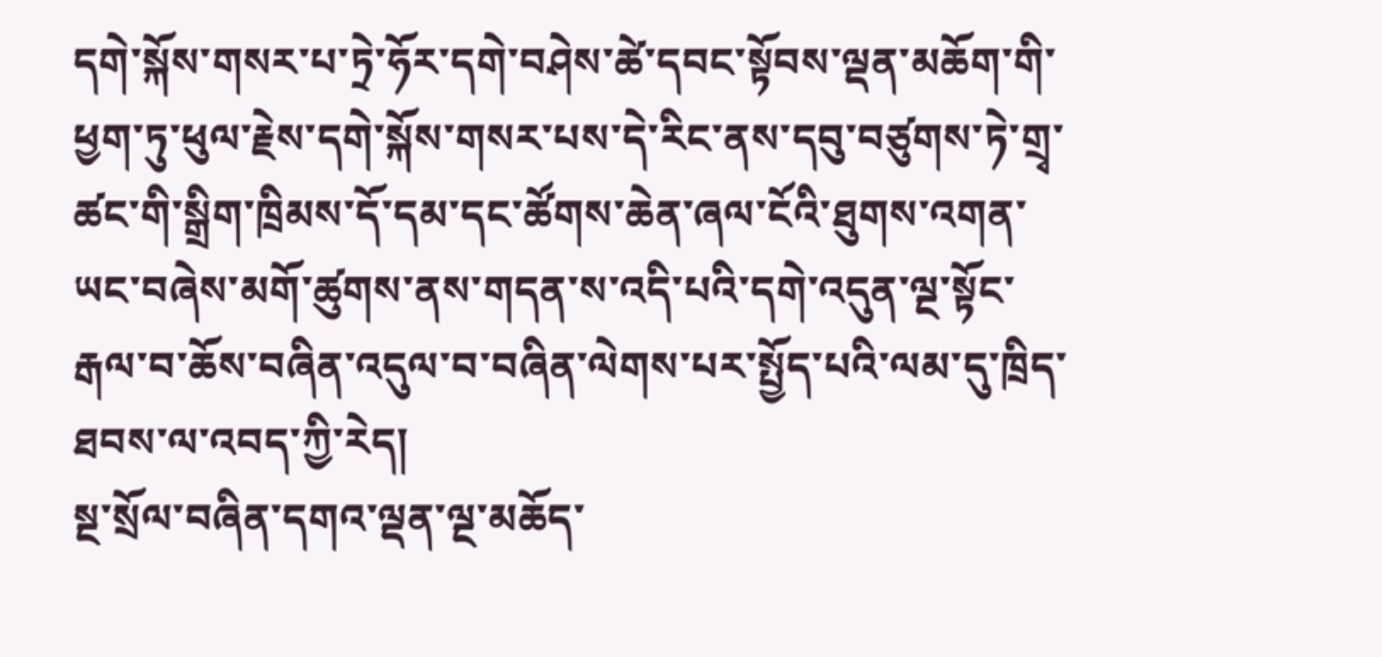དགེ་སྐོས་གསར་པ་ཏྲེ་ཧོར་དགེ་བཤེས་ཚེ་དབང་སྟོབས་ལྡན་མཆོག་གི་ཕྱག་ཏུ་ཕུལ་རྗེས་དགེ་སྐོས་གསར་པས་དེ་རིང་ནས་དབུ་བཙུགས་ཏེ་གྲྭ་ཚང་གི་སྒྲིག་ཁྲིམས་དོ་དམ་དང་ཚོགས་ཆེན་ཞལ་ངོའི་ཐུགས་འགན་ཡང་བཞེས་མགོ་ཚུགས་ནས་གདན་ས་འདི་པའི་དགེ་འདུན་ལྔ་སྟོང་རྒལ་བ་ཆོས་བཞིན་འདུལ་བ་བཞིན་ལེགས་པར་སྤྱོད་པའི་ལམ་དུ་ཁྲིད་ཐབས་ལ་འབད་ཀྱི་རེད།
སྔ་སྲོལ་བཞིན་དགའ་ལྡན་ལྔ་མཆོད་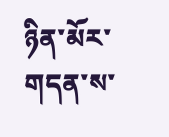ཉིན་མོར་གདན་ས་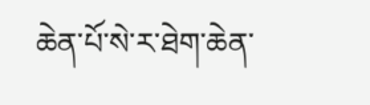ཆེན་པོ་སེ་ར་ཐེག་ཆེན་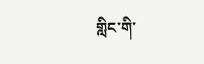གླིང་གི་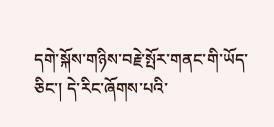དགེ་སྐོས་གཉིས་བརྗེ་སྤོར་གནང་གི་ཡོད་ཅིང་། དེ་རིང་ཞོགས་པའི་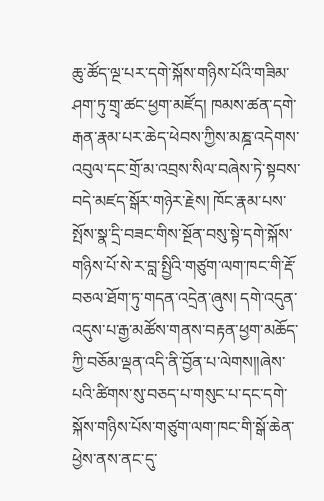ཆུ་ཚོད་ལྔ་པར་དགེ་སྐོས་གཉིས་པོའི་གཟིམ་ཤག་ཏུ་གྲྭ་ཚང་ཕྱག་མཛོད། ཁམས་ཚན་དགེ་རྒན་རྣམ་པར་ཆེད་ཕེབས་ཀྱིས་མཎྜ་འདེགས་འབུལ་དང་གྲོ་མ་འབྲས་སིལ་བཞེས་ཏེ་སྟབས་བདེ་མཛད་སྒོར་གཉེར་རྗེས། ཁོང་རྣམ་པས་སྤོས་སྣ་དྲི་བཟང་གིས་སྔོན་བསུ་སྟེ་དགེ་སྐོས་གཉིས་པོ་སེ་ར་བླ་སྤྱིའི་གཙུག་ལག་ཁང་གི་རྡོ་བཅལ་ཐོག་ཏུ་གདན་འདྲེན་ཞུས། དགེ་འདུན་འདུས་པ་རྒྱ་མཚོས་གནས་བརྟན་ཕྱག་མཆོད་ཀྱི་བཅོམ་ལྡན་འདི་ནི་བྱོན་པ་ལེགས།།ཞེས་པའི་ཚིགས་སུ་བཅད་པ་གསུང་པ་དང་དགེ་སྐོས་གཉིས་པོས་གཙུག་ལག་ཁང་གི་སྒོ་ཆེན་ཕྱེས་ནས་ནང་དུ་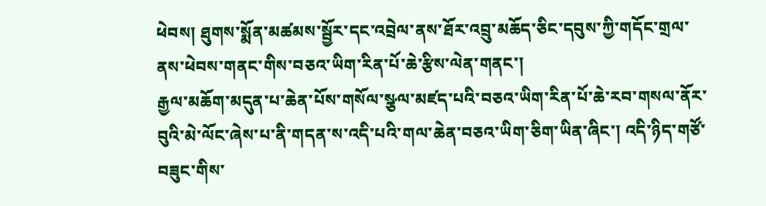ཕེབས། ཐུགས་སྨོན་མཚམས་སྦྱོར་དང་འབྲེལ་ནས་ཐོར་འབྲུ་མཆོད་ཅིང་དབུས་ཀྱི་གདོང་གྲལ་ནས་ཕེབས་གནང་གིས་བཅའ་ཡིག་རིན་པོ་ཆེ་རྩིས་ལེན་གནང་།
རྒྱལ་མཆོག་མདུན་པ་ཆེན་པོས་གསོལ་སྩལ་མཛད་པའི་བཅའ་ཡིག་རིན་པོ་ཆེ་རབ་གསལ་ནོར་བུའི་མེ་ལོང་ཞེས་པ་ནི་གདན་ས་འདི་པའི་གལ་ཆེན་བཅའ་ཡིག་ཅིག་ཡིན་ཞིང་། འདི་ཉིད་གཙོ་བཟུང་གིས་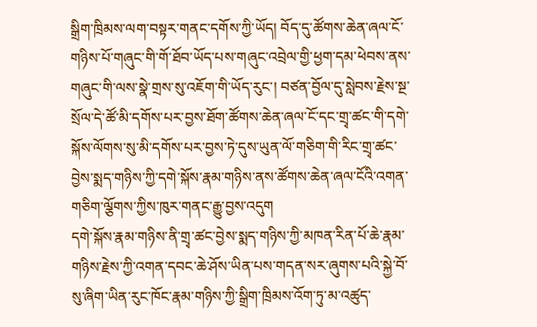སྒྲིག་ཁྲིམས་ལག་བསྟར་གནང་དགོས་ཀྱི་ཡོད། བོད་དུ་ཚོགས་ཆེན་ཞལ་ངོ་གཉིས་པོ་གཞུང་གི་གོ་ཐོབ་ཡོད་པས་གཞུང་འབྲེལ་གྱི་ཕྱག་དམ་ཕེབས་ནས་གཞུང་གི་ལས་སྣེ་གྲས་སུ་འཇོག་གི་ཡོད་རུང་། བཙན་བྱོལ་དུ་སླེབས་རྗེས་སྔ་སྲོལ་དེ་ཚོ་མི་དགོས་པར་བྱས་ཐོག་ཚོགས་ཆེན་ཞལ་ངོ་དང་གྲྭ་ཚང་གི་དགེ་སྐོས་ལོགས་སུ་མི་དགོས་པར་བྱས་ཏེ་དུས་ཡུན་ལོ་གཅིག་གི་རིང་གྲྭ་ཚང་བྱེས་སྨད་གཉིས་ཀྱི་དགེ་སྐོས་རྣམ་གཉིས་ནས་ཚོགས་ཆེན་ཞལ་ངོའི་འགན་གཅིག་ལྕོགས་ཀྱིས་ཁུར་གནང་རྒྱུ་བྱས་འདུག
དགེ་སྐོས་རྣམ་གཉིས་ནི་གྲྭ་ཚང་བྱེས་སྨད་གཉིས་ཀྱི་མཁན་རིན་པོ་ཆེ་རྣམ་གཉིས་རྗེས་ཀྱི་འགན་དབང་ཆེ་ཤོས་ཡིན་པས་གདན་སར་ཞུགས་པའི་སྐྱེ་བོ་སུ་ཞིག་ཡིན་རུང་ཁོང་རྣམ་གཉིས་ཀྱི་སྒྲིག་ཁྲིམས་འོག་ཏུ་མ་འཚུད་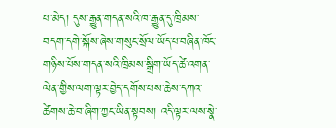པ་མེད། དུས་རྒྱུན་གདན་སའི་ཁ་རྒྱུན་དུ་ཁྲིམས་བདག་དགེ་སྐོས་ཞེས་གསུང་སྲོལ་ཡོད་པ་བཞིན་ཁོང་གཉིས་པོས་གདན་སའི་ཁྲིམས་སྒྲིག་ཡོད་ཚེ་འགན་ལེན་གྱིས་ལག་ལྟར་བྱེད་དགོས་པས་ཆེས་དཀའ་ཚེགས་ཆེ་བ་ཞིག་ཀྱང་ཡིན་སྟབས། འདི་ལྟར་ལས་སྣེ་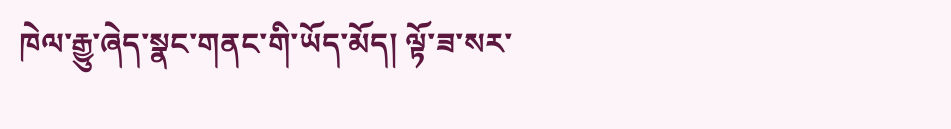ཁེལ་རྒྱུ་ཞེད་སྣང་གནང་གི་ཡོད་མོད། ལྟོ་ཟ་སར་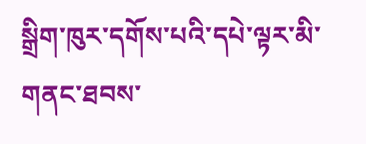སྒྲིག་ཁུར་དགོས་པའི་དཔེ་ལྟར་མི་གནང་ཐབས་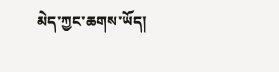མེད་ཀྱང་ཆགས་ཡོད།